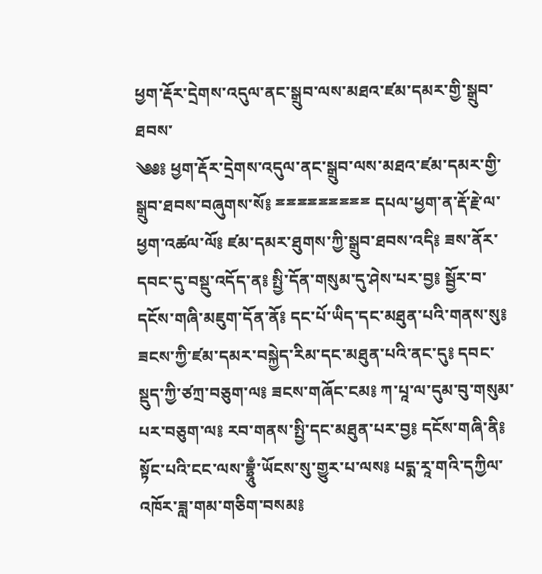ཕྱག་རྡོར་དྲེགས་འདུལ་ནང་སྒྲུབ་ལས་མཐའ་ཛམ་དམར་གྱི་སྒྲུབ་ཐབས་
༄༅༔ ཕྱག་རྡོར་དྲེགས་འདུལ་ནང་སྒྲུབ་ལས་མཐའ་ཛམ་དམར་གྱི་སྒྲུབ་ཐབས་བཞུགས་སོ༔ ྈྈྈྈྈྈྈྈྈ དཔལ་ཕྱག་ན་རྡོ་རྗེ་ལ་ཕྱག་འཚལ་ལོ༔ ཛམ་དམར་ཐུགས་ཀྱི་སྒྲུབ་ཐབས་འདི༔ ཟས་ནོར་དབང་དུ་བསྡུ་འདོད་ན༔ སྤྱི་དོན་གསུམ་དུ་ཤེས་པར་བྱ༔ སྦྱོར་བ་དངོས་གཞི་མཇུག་དོན་ནོ༔ དང་པོ་ཡིད་དང་མཐུན་པའི་གནས་སུ༔ ཟངས་ཀྱི་ཛམ་དམར་བསྐྱེད་རིམ་དང་མཐུན་པའི་ནང་དུ༔ དབང་སྡུད་ཀྱི་ཙཀྲ་བཅུག་ལ༔ ཟངས་གཞོང་ངམ༔ ཀ་པཱ་ལ་དུམ་བུ་གསུམ་པར་བཅུག་ལ༔ རབ་གནས་སྤྱི་དང་མཐུན་པར་བྱ༔ དངོས་གཞི་ནི༔ སྟོང་པའི་ངང་ལས་བྷྲཱུྃ་ཡོངས་སུ་གྱུར་པ་ལས༔ པདྨ་རཱ་གའི་དཀྱིལ་འཁོར་ཟླ་གམ་གཅིག་བསམ༔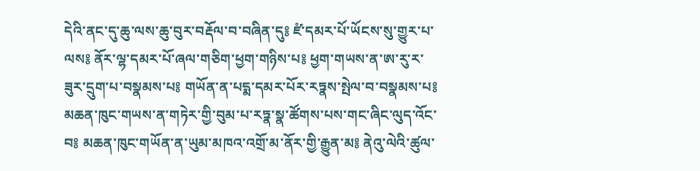དེའི་ནང་དུ་ཆུ་ལས་ཆུ་བུར་བརྡོལ་བ་བཞིན་དུ༔ ཛཾ་དམར་པོ་ཡོངས་སུ་གྱུར་པ་ལས༔ ནོར་ལྷ་དམར་པོ་ཞལ་གཅིག་ཕྱག་གཉིས་པ༔ ཕྱག་གཡས་ན་ཨ་རུ་ར་ཟུར་དྲུག་པ་བསྣམས་པ༔ གཡོན་ན་པདྨ་དམར་པོར་རཏྣས་སྤེལ་བ་བསྣམས་པ༔ མཆན་ཁུང་གཡས་ན་གཏེར་གྱི་བུམ་པ་རཏྣ་སྣ་ཚོགས་པས་གང་ཞིང་ལུད་འོང་བ༔ མཆན་ཁུང་གཡོན་ན་ཡུམ་མཁའ་འགྲོ་མ་ནོར་གྱི་རྒྱུན་མ༔ ནེའུ་ལེའི་ཚུལ་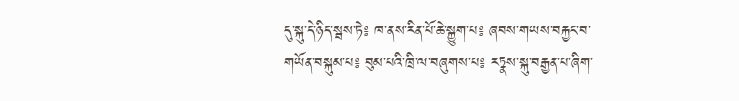དུ་སྐུ་དེ་ཉིད་སྦས་ཏེ༔ ཁ་ནས་རིན་པོ་ཆེ་སྐྱུག་པ༔ ཞབས་གཡས་བརྐྱང་བ་གཡོན་བསྐུམ་པ༔ བུམ་པའི་ཁྲི་ལ་བཞུགས་པ༔ རཏྣས་སྐུ་བརྒྱན་པ་ཞིག་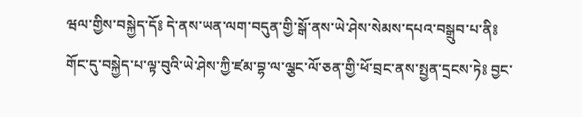ཝལ་གྱིས་བསྐྱེད་དོ༔ དེ་ནས་ཡན་ལག་བདུན་གྱི་སྒོ་ནས་ཡེ་ཤེས་སེམས་དཔའ་བསྒྲུབ་པ་ནི༔ གོང་དུ་བསྐྱེད་པ་ལྟ་བུའི་ཡེ་ཤེས་ཀྱི་ཛམ་བྷ་ལ་ལྕང་ལོ་ཅན་གྱི་ཕོ་བྲང་ནས་སྤྱན་དྲངས་ཏེ༔ བྱང་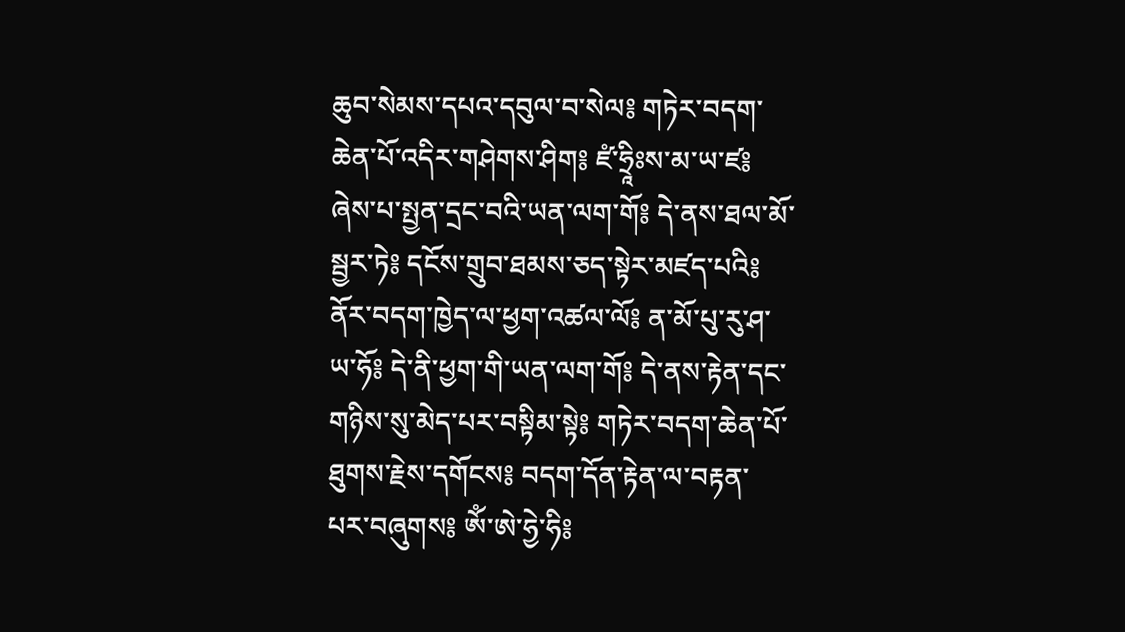ཆུབ་སེམས་དཔའ་དབུལ་བ་སེལ༔ གཏེར་བདག་ཆེན་པོ་འདིར་གཤེགས་ཤིག༔ ཛཾ་ཧྲཱིཿས་མ་ཡ་ཛ༔ ཞེས་པ་སྤྱན་དྲང་བའི་ཡན་ལག་གོ༔ དེ་ནས་ཐལ་མོ་སྦྱར་ཏེ༔ དངོས་གྲུབ་ཐམས་ཅད་སྟེར་མཛད་པའི༔ ནོར་བདག་ཁྱེད་ལ་ཕྱག་འཚལ་ལོ༔ ན་མོ་པུ་རུ་ཤ་ཡ་ཧོ༔ དེ་ནི་ཕྱག་གི་ཡན་ལག་གོ༔ དེ་ནས་རྟེན་དང་གཉིས་སུ་མེད་པར་བསྟིམ་སྟེ༔ གཏེར་བདག་ཆེན་པོ་ཐུགས་རྗེས་དགོངས༔ བདག་དོན་རྟེན་ལ་བརྟན་པར་བཞུགས༔ ཨོཾ་ཨེ་ཧྱེ་ཧི༔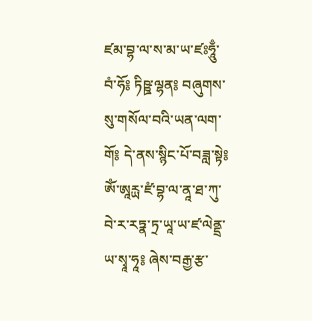ཛམ་བྷ་ལ་ས་མ་ཡ་ཛཿཧཱུྃ་བཾ་ཧོ༔ ཏིཥྛ་ལྷན༔ བཞུགས་སུ་གསོལ་བའི་ཡན་ལག་གོ༔ དེ་ནས་སྙིང་པོ་བཟླ་སྟེ༔ ཨོཾ་ཨཱརྻ་ཛཾ་བྷ་ལ་ནཱ་ཐ་ཀུ་བེ་ར་རཏྣ་ཏྲ་ཡཱ་ཡ་ཛ་ལེནྡྲ་ཡ་སྭཱ་ཧཱ༔ ཞེས་བརྒྱ་རྩ་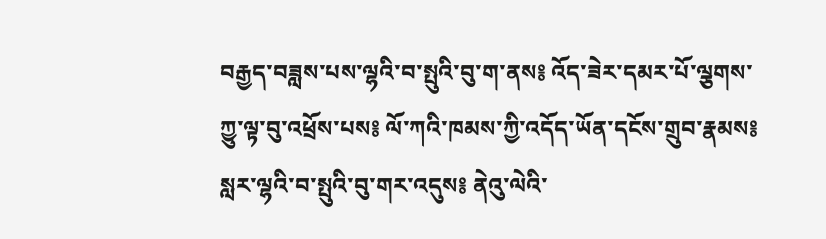བརྒྱད་བཟླས་པས་ལྷའི་བ་སྤུའི་བུ་ག་ནས༔ འོད་ཟེར་དམར་པོ་ལྕགས་ཀྱུ་ལྟ་བུ་འཕྲོས་པས༔ ལོ་ཀའི་ཁམས་ཀྱི་འདོད་ཡོན་དངོས་གྲུབ་རྣམས༔ སླར་ལྷའི་བ་སྤུའི་བུ་གར་འདུས༔ ནེའུ་ལེའི་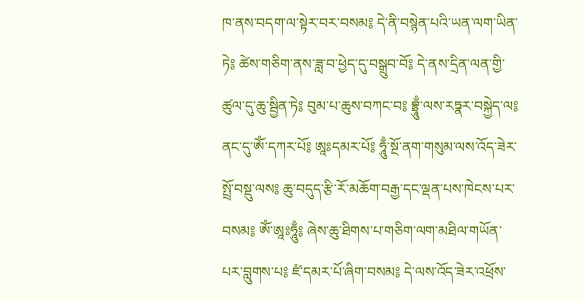ཁ་ནས་བདག་ལ་སྟེར་བར་བསམ༔ དེ་ནི་བསྙེན་པའི་ཡན་ལག་ཡིན་ཏེ༔ ཚེས་གཅིག་ནས་ཟླ་བ་ཕྱེད་དུ་བསྒྲུབ་བོ༔ དེ་ནས་དྲིན་ལན་གྱི་ཚུལ་དུ་ཆུ་སྦྱིན་ཏེ༔ བུམ་པ་ཆུས་བཀང་བ༔ བྷྲཱུྃ་ལས་རཏྣར་བསྐྱེད་ལ༔ ནང་དུ་ཨོཾ་དཀར་པོ༔ ཨཱཿདམར་པོ༔ ཧཱུྃ་སྔོ་ནག་གསུམ་ལས་འོད་ཟེར་སྤྲོ་བསྡུ་ལས༔ ཆུ་བདུད་རྩི་རོ་མཆོག་བརྒྱ་དང་ལྡན་པས་ཁེངས་པར་བསམ༔ ཨོཾ་ཨཱཿཧཱུྃ༔ ཞེས་ཆུ་ཐིགས་པ་གཅིག་ལག་མཐིལ་གཡོན་པར་བླུགས་པ༔ ཛཾ་དམར་པོ་ཞིག་བསམ༔ དེ་ལས་འོད་ཟེར་འཕྲོས་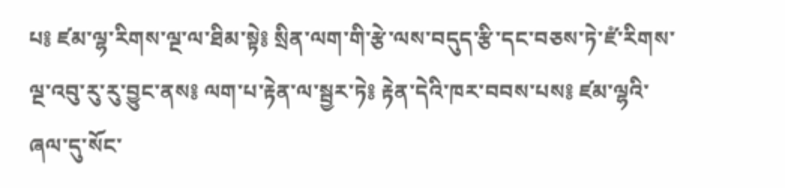པ༔ ཛམ་ལྷ་རིགས་ལྔ་ལ་ཐིམ་སྟེ༔ སྲིན་ལག་གི་རྩེ་ལས་བདུད་རྩི་དང་བཅས་ཏེ་ཛཾ་རིགས་ལྔ་འབུ་རུ་རུ་བྱུང་ནས༔ ལག་པ་རྟེན་ལ་སྦྱར་ཏེ༔ རྟེན་དེའི་ཁར་བབས་པས༔ ཛམ་ལྷའི་ཞལ་དུ་སོང་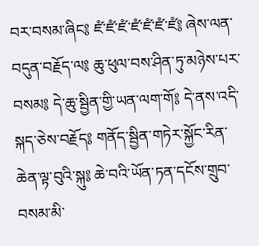བར་བསམ་ཞིང༔ ཛཾ་ཛཾ་ཛཾ་ཛཾ་ཛཾ་ཛཾ་ཛཾ༔ ཞེས་ལན་བདུན་བརྗོད་ལ༔ ཆུ་ཕུལ་བས་ཤིན་ཏུ་མཉེས་པར་བསམ༔ དེ་ཆུ་སྦྱིན་གྱི་ཡན་ལག་གོ༔ དེ་ནས་འདི་སྐད་ཅེས་བརྗོད༔ གནོད་སྦྱིན་གཏེར་སྐྱོང་རིན་ཆེན་ལྟ་བུའི་སྐུ༔ ཆེ་བའི་ཡོན་ཏན་དངོས་གྲུབ་བསམ་མི་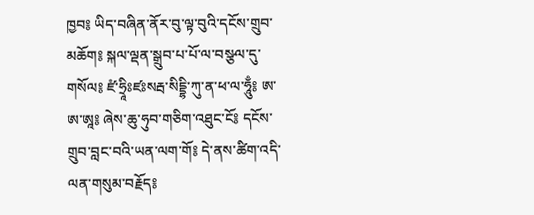ཁྱབ༔ ཡིད་བཞིན་ནོར་བུ་ལྟ་བུའི་དངོས་གྲུབ་མཆོག༔ སྐལ་ལྡན་སྒྲུབ་པ་པོ་ལ་བསྩལ་དུ་གསོལ༔ ཛཾ་ཧྲཱིཿཛཿསརྦ་སིདྡྷི་ཀུ་ན་ཕ་ལ་ཧཱུྃ༔ ཨ་ཨ་ཨཱ༔ ཞེས་ཆུ་ཧུབ་གཅིག་འཐུང་ངོ༔ དངོས་གྲུབ་བླང་བའི་ཡན་ལག་གོ༔ དེ་ནས་ཚིག་འདི་ལན་གསུམ་བརྗོད༔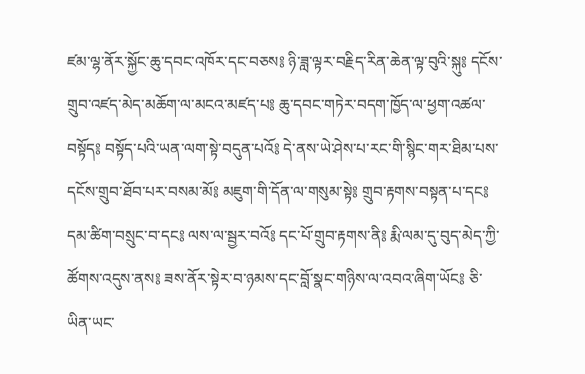ཛམ་ལྷ་ནོར་སྐྱོང་ཆུ་དབང་འཁོར་དང་བཅས༔ ཉི་ཟླ་ལྟར་བརྗིད་རིན་ཆེན་ལྟ་བུའི་སྐུ༔ དངོས་གྲུབ་འཛད་མེད་མཆོག་ལ་མངའ་མཛད་པ༔ ཆུ་དབང་གཏེར་བདག་ཁྱོད་ལ་ཕྱག་འཚལ་བསྟོད༔ བསྟོད་པའི་ཡན་ལག་སྟེ་བདུན་པའོ༔ དེ་ནས་ཡེ་ཤེས་པ་རང་གི་སྙིང་གར་ཐིམ་པས་དངོས་གྲུབ་ཐོབ་པར་བསམ་མོ༔ མཇུག་གི་དོན་ལ་གསུམ་སྟེ༔ གྲུབ་རྟགས་བསྟན་པ་དང༔ དམ་ཚིག་བསྲུང་བ་དང༔ ལས་ལ་སྦྱར་བའོ༔ དང་པོ་གྲུབ་རྟགས་ནི༔ རྨི་ལམ་དུ་བུད་མེད་ཀྱི་ཚོགས་འདུས་ནས༔ ཟས་ནོར་སྟེར་བ་ཉམས་དང་བློ་སྣང་གཉིས་ལ་འབའ་ཞིག་ཡོང༔ ཅི་ཡིན་ཡང་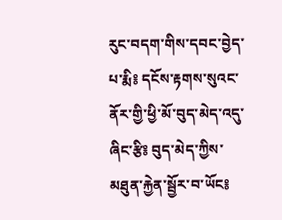རུང་བདག་གིས་དབང་བྱེད་པ་རྨི༔ དངོས་རྟགས་སུའང་ནོར་གྱི་ཕྱི་མོ་བུད་མེད་འདུ་ཞིང་རྩི༔ བུད་མེད་ཀྱིས་མཐུན་རྐྱེན་སྦྱོར་བ་ཡོང༔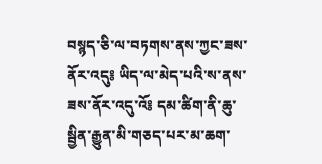བསྙད་ཅི་ལ་བཏགས་ནས་ཀྱང་ཟས་ནོར་འདུ༔ ཡིད་ལ་མེད་པའི་ས་ནས་ཟས་ནོར་འདུ་འོ༔ དམ་ཚིག་ནི་ཆུ་སྦྱིན་རྒྱུན་མི་གཅད་པར་མ་ཆག་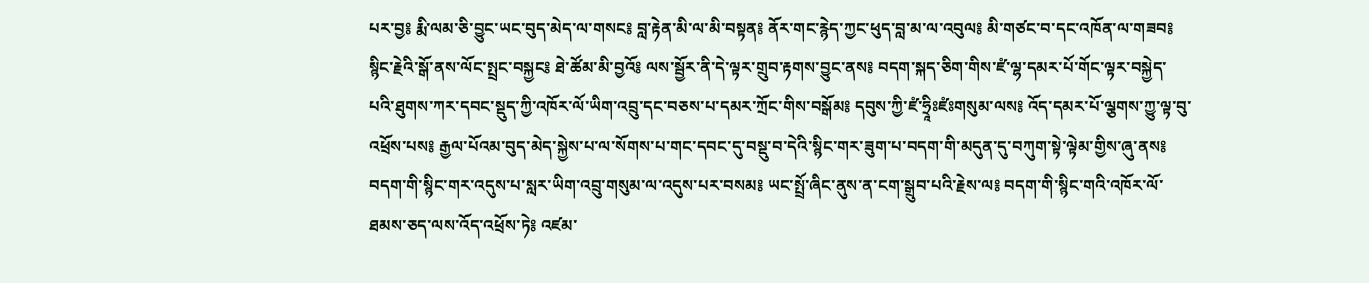པར་བྱ༔ རྨི་ལམ་ཅི་བྱུང་ཡང་བུད་མེད་ལ་གསང༔ བླ་རྟེན་མི་ལ་མི་བསྟན༔ ནོར་གང་རྙེད་ཀྱང་ཕུད་བླ་མ་ལ་འབུལ༔ མི་གཙང་བ་དང་འཁོན་ལ་གཟབ༔ སྙིང་རྗེའི་སྒོ་ནས་ལོང་སྤྲང་བསྐྱང༔ ཐེ་ཚོམ་མི་བྱའོ༔ ལས་སྦྱོར་ནི་དེ་ལྟར་གྲུབ་རྟགས་བྱུང་ནས༔ བདག་སྐད་ཅིག་གིས་ཛཾ་ལྷ་དམར་པོ་གོང་ལྟར་བསྐྱེད་པའི་ཐུགས་ཀར་དབང་སྡུད་ཀྱི་འཁོར་ལོ་ཡིག་འབྲུ་དང་བཅས་པ་དམར་ཀྲོང་གིས་བསྒོམ༔ དབུས་ཀྱི་ཛཾ་ཧྲཱིཿཛཾཿགསུམ་ལས༔ འོད་དམར་པོ་ལྕགས་ཀྱུ་ལྟ་བུ་འཕྲོས་པས༔ རྒྱལ་པོའམ་བུད་མེད་སྐྱེས་པ་ལ་སོགས་པ་གང་དབང་དུ་བསྡུ་བ་དེའི་སྙིང་གར་ཟུག་པ་བདག་གི་མདུན་དུ་བཀུག་སྟེ་ལྟེམ་གྱིས་ཞུ་ནས༔ བདག་གི་སྙིང་གར་འདུས་པ་སླར་ཡིག་འབྲུ་གསུམ་ལ་འདུས་པར་བསམ༔ ཡང་སྤྲོ་ཞིང་ནུས་ན་ངག་སྒྲུབ་པའི་རྗེས་ལ༔ བདག་གི་སྙིང་གའི་འཁོར་ལོ་ཐམས་ཅད་ལས་འོད་འཕྲོས་ཏེ༔ འཛམ་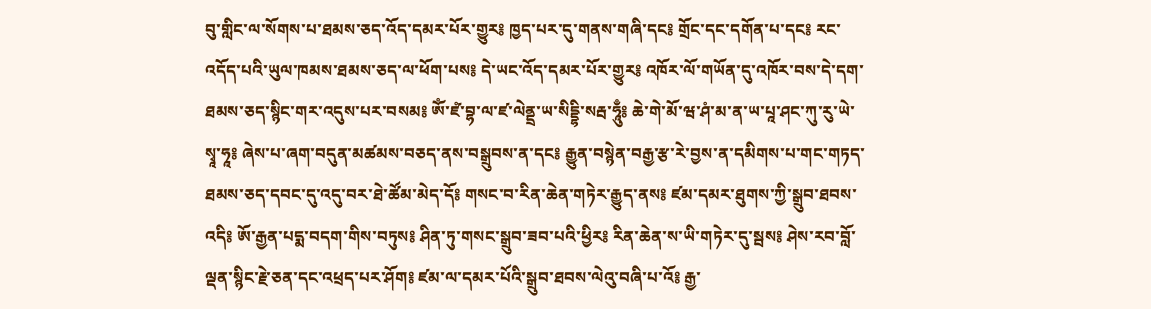བུ་གླིང་ལ་སོགས་པ་ཐམས་ཅད་འོད་དམར་པོར་གྱུར༔ ཁྱད་པར་དུ་གནས་གཞི་དང༔ གྲོང་དང་དགོན་པ་དང༔ རང་འདོད་པའི་ཡུལ་ཁམས་ཐམས་ཅད་ལ་ཕོག་པས༔ དེ་ཡང་འོད་དམར་པོར་གྱུར༔ འཁོར་ལོ་གཡོན་དུ་འཁོར་བས་དེ་དག་ཐམས་ཅད་སྙིང་གར་འདུས་པར་བསམ༔ ཨོཾ་ཛཾ་བྷ་ལ་ཛ་ལེནྡྲ་ཡ་སིདྡྷི་སརྦ་ཧཱུྃ༔ ཆེ་གེ་མོ་ཝ་ཤཾ་མ་ན་ཡ་པཱ་ཤང་ཀུ་རུ་ཡེ་སྭཱ་ཧཱ༔ ཞེས་པ་ཞག་བདུན་མཚམས་བཅད་ནས་བསྒྲུབས་ན་དང༔ རྒྱུན་བསྙེན་བརྒྱ་རྩ་རེ་བྱས་ན་དམིགས་པ་གང་གཏད་ཐམས་ཅད་དབང་དུ་འདུ་བར་ཐེ་ཚོམ་མེད་དོ༔ གསང་བ་རིན་ཆེན་གཏེར་རྒྱུད་ནས༔ ཛམ་དམར་ཐུགས་ཀྱི་སྒྲུབ་ཐབས་འདི༔ ཨོ་རྒྱན་པདྨ་བདག་གིས་བཏུས༔ ཤིན་ཏུ་གསང་སྒྲུབ་ཟབ་པའི་ཕྱིར༔ རིན་ཆེན་ས་ཡི་གཏེར་དུ་སྦས༔ ཤེས་རབ་བློ་ལྡན་སྙིང་རྗེ་ཅན་དང་འཕྲད་པར་ཤོག༔ ཛམ་ལ་དམར་པོའི་སྒྲུབ་ཐབས་ལེའུ་བཞི་པ་འོ༔ རྒྱ་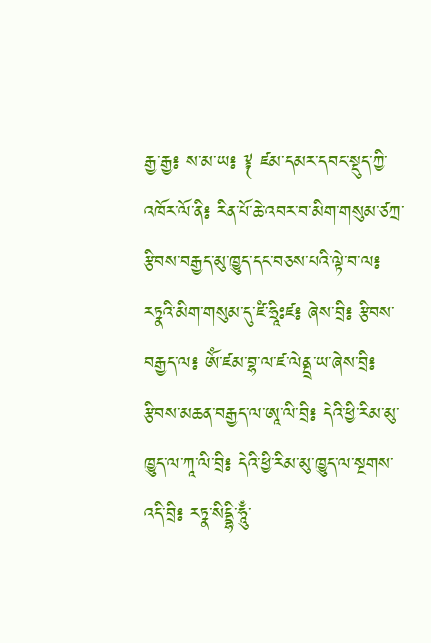རྒྱ་རྒྱ༔ ས་མ་ཡ༔ ༈ ཛམ་དམར་དབང་སྡུད་ཀྱི་འཁོར་ལོ་ནི༔ རིན་པོ་ཆེ་འབར་བ་མིག་གསུམ་ཙཀྲ་རྩིབས་བརྒྱད་མུ་ཁྱུད་དང་བཅས་པའི་ལྟེ་བ་ལ༔ རཏྣའི་མིག་གསུམ་དུ་ཛཾ་ཧྲཱིཿཛ༔ ཞེས་བྲི༔ རྩིབས་བརྒྱད་ལ༔ ཨོཾ་ཛམ་བྷ་ལ་ཛ་ལེནྡྲ་ཡ་ཞེས་བྲི༔ རྩིབས་མཆན་བརྒྱད་ལ་ཨཱ་ལི་བྲི༔ དེའི་ཕྱི་རིམ་མུ་ཁྱུད་ལ་ཀཱ་ལི་བྲི༔ དེའི་ཕྱི་རིམ་མུ་ཁྱུད་ལ་སྔགས་འདི་བྲི༔ རཏྣ་སིདྡྷི་ཧཱུྃ་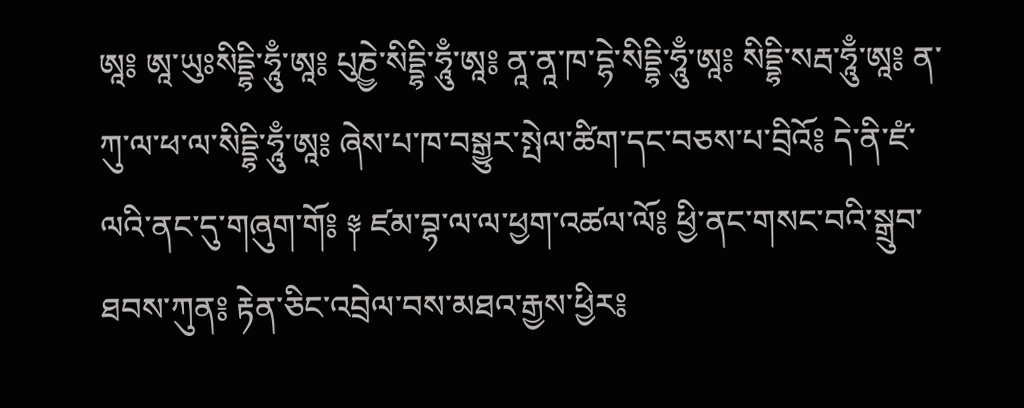ཨཱ༔ ཨཱ་ཡུཿསིདྡྷི་ཧཱུྃ་ཨཱ༔ པུཎྱེ་སིདྡྷི་ཧཱུྃ་ཨཱ༔ ནཱ་ནཱ་ཁ་དྷེ་སིདྡྷི་ཧཱུྃ་ཨཱ༔ སིདྡྷི་སརྦ་ཧཱུྃ་ཨཱ༔ ན་ཀུ་ལ་ཕ་ལ་སིདྡྷི་ཧཱུྃ་ཨཱ༔ ཞེས་པ་ཁ་བསྒྱུར་སྤེལ་ཚིག་དང་བཅས་པ་བྲིའོ༔ དེ་ནི་ཛཾ་ལའི་ནང་དུ་གཞུག་གོ༔ ༈ ཛམ་བྷ་ལ་ལ་ཕྱག་འཚལ་ལོ༔ ཕྱི་ནང་གསང་བའི་སྒྲུབ་ཐབས་ཀུན༔ རྟེན་ཅིང་འབྲེལ་བས་མཐའ་རྒྱས་ཕྱིར༔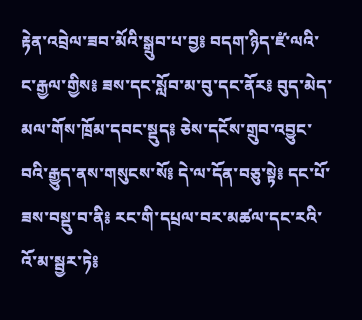རྟེན་འབྲེལ་ཟབ་མོའི་སྒྲུབ་པ་བྱ༔ བདག་ཉིད་ཛཾ་ལའི་ང་རྒྱལ་གྱིས༔ ཟས་དང་སློབ་མ་བུ་དང་ནོར༔ བུད་མེད་མལ་གོས་ཁྲོམ་དབང་སྡུད༔ ཅེས་དངོས་གྲུབ་འབྱུང་བའི་རྒྱུད་ནས་གསུངས་སོ༔ དེ་ལ་དོན་བཅུ་སྟེ༔ དང་པོ་ཟས་བསྡུ་བ་ནི༔ རང་གི་དཔྲལ་བར་མཚལ་དང་རའི་འོ་མ་སྦྱར་ཏེ༔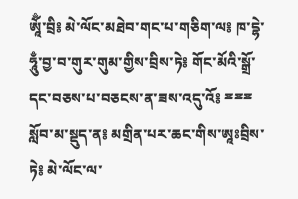ཨཱོྃ་བྲི༔ མེ་ལོང་མཐེབ་གང་པ་གཅིག་ལ༔ ཁ་དྷེ་ཧཱུྃ་བྱ་བ་གུར་གུམ་གྱིས་བྲིས་ཏེ༔ གོང་མོའི་སྒྲོ་དང་བཅས་པ་བཅངས་ན་ཟས་འདུ་འོ༔ ྈྈྈ སློབ་མ་སྡུད་ན༔ མགྲིན་པར་ཆང་གིས་ཨཱཿབྲིས་ཏེ༔ མེ་ལོང་ལ་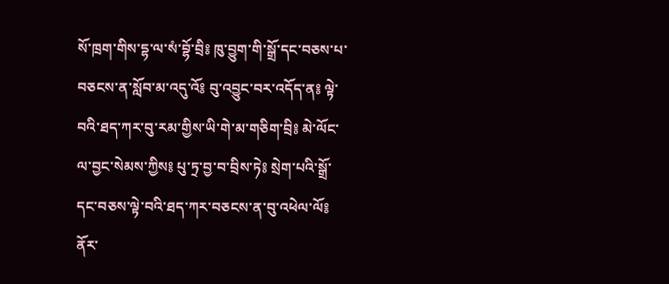སོ་ཁྲག་གིས་དྷ་ལ་སཾ་བྷོ་བྲི༔ ཁུ་བྱུག་གི་སྒྲོ་དང་བཅས་པ་བཅངས་ན་སློབ་མ་འདུ་འོ༔ བུ་འབྱུང་བར་འདོད་ན༔ ལྟེ་བའི་ཐད་ཀར་བུ་རམ་གྱིས་ཡི་གེ་མ་གཅིག་བྲི༔ མེ་ལོང་ལ་བྱང་སེམས་ཀྱིས༔ པུ་ཏྲ་བྱ་བ་བྲིས་ཏེ༔ སྲེག་པའི་སྒྲོ་དང་བཅས་ལྟེ་བའི་ཐད་ཀར་བཅངས་ན་བུ་འཕེལ་ལོ༔ ནོར་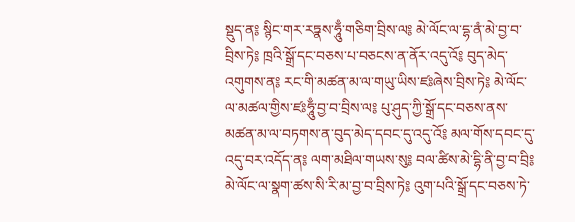སྡུད་ན༔ སྙིང་གར་རཏྣས་ཧཱུྃ་གཅིག་བྲིས་ལ༔ མེ་ལོང་ལ་དྷ་ནཾ་མེ་བྱ་བ་བྲིས་ཏེ༔ ཁྲའི་སྒྲོ་དང་བཅས་པ་བཅངས་ན་ནོར་འདུ་འོ༔ བུད་མེད་འགུགས་ན༔ རང་གི་མཚན་མ་ལ་གཡུ་ཡིས་ཛཿཞེས་བྲིས་ཏེ༔ མེ་ལོང་ལ་མཚལ་གྱིས་ཛཿཧཱུྃ་བྱ་བ་བྲིས་ལ༔ པུ་ཤུད་ཀྱི་སྒྲོ་དང་བཅས་ནས་མཚན་མ་ལ་བཏགས་ན་བུད་མེད་དབང་དུ་འདུ་འོ༔ མལ་གོས་དབང་དུ་འདུ་བར་འདོད་ན༔ ལག་མཐིལ་གཡས་སུ༔ བལ་ཚིས་མེ་དྷི་ནི་བྱ་བ་བྲི༔ མེ་ལོང་ལ་སྣག་ཚས་སི་རི་མ་བྱ་བ་བྲིས་ཏེ༔ འུག་པའི་སྒྲོ་དང་བཅས་ཏེ་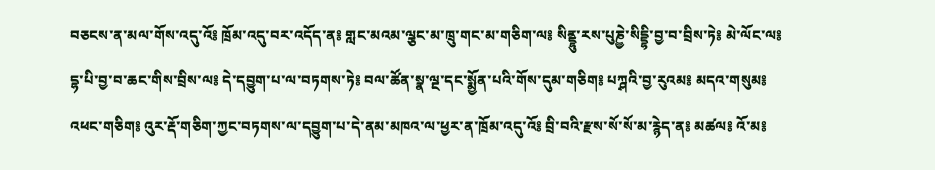བཅངས་ན་མལ་གོས་འདུ་འོ༔ ཁྲོམ་འདུ་བར་འདོད་ན༔ གླང་མའམ་ལྕང་མ་ཁྲུ་གང་མ་གཅིག་ལ༔ སིནྡྷུ་རས་པུཎྱེ་སིདྡྷི་བྱ་བ་བྲིས་ཏེ༔ མེ་ལོང་ལ༔ དྷ་པི་བྱ་བ་ཆང་གིས་བྲིས་ལ༔ དེ་དབྱུག་པ་ལ་བཏགས་ཏེ༔ བལ་ཚོན་སྣ་ལྔ་དང་སྨྱོན་པའི་གོས་དུམ་གཅིག༔ པཀྴའི་བྱ་རུའམ༔ མདའ་གསུམ༔ འཕང་གཅིག༔ འུར་རྡོ་གཅིག་ཀྱང་བཏགས་ལ་དབྱུག་པ་དེ་ནམ་མཁའ་ལ་ཕྱར་ན་ཁྲོམ་འདུ་འོ༔ བྲི་བའི་རྫས་སོ་སོ་མ་རྙེད་ན༔ མཚལ༔ འོ་མ༔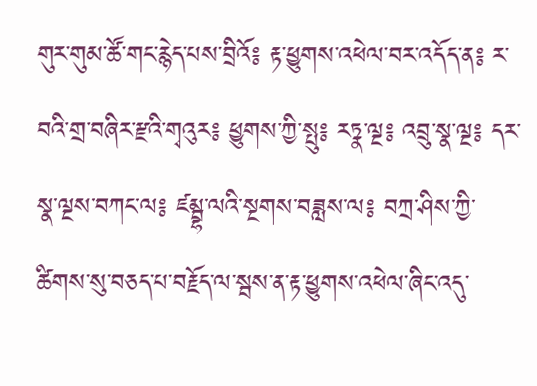གུར་གུམ་ཚོ་གང་རྙེད་པས་བྲིའོ༔ རྟ་ཕྱུགས་འཕེལ་བར་འདོད་ན༔ ར་བའི་གྲ་བཞིར་རྫའི་གྭའུར༔ ཕྱུགས་ཀྱི་སྤུ༔ རཏྣ་ལྔ༔ འབྲུ་སྣ་ལྔ༔ དར་སྣ་ལྔས་བཀང་ལ༔ ཛམྦྷ་ལའི་སྔགས་བཟླས་ལ༔ བཀྲ་ཤིས་ཀྱི་ཚིགས་སུ་བཅད་པ་བརྗོད་ལ་སྦས་ན་རྟ་ཕྱུགས་འཕེལ་ཞིང་འདུ་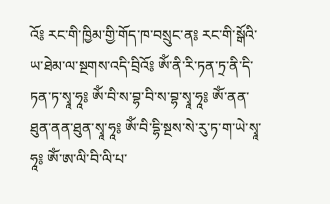འོ༔ རང་གི་ཁྱིམ་གྱི་གོད་ཁ་བསྲུང་ན༔ རང་གི་སྒོའི་ཡ་ཐེམ་ལ་སྔགས་འདི་བྲིའོ༔ ཨོཾ་ནི་རི་ཏན་ཏྲ་ནི་དི་ཏན་ཏ་སྭཱ་ཧཱ༔ ཨོཾ་བི་ས་བྷ་བི་ས་བྷ་སྭཱ་ཧཱ༔ ཨོཾ་ནན་ཐུན་ནན་ཐུན་སྭཱ་ཧཱ༔ ཨོཾ་བི་དྷི་སྔས་སེ་རུ་ཏ་ག་ཡེ་སྭཱ་ཧཱ༔ ཨོཾ་ཨ་ལི་བི་ལི་པ་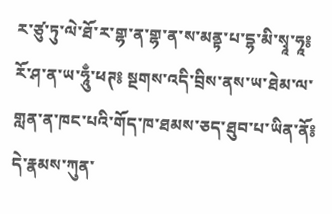ར་ཙུ་ཏུ་ལེ་ཐོ་ར་གྷ་ན་གྷ་ན་ས་མནྟ་པ་དྷ་མི་སྭཱ་ཧཱ༔ རོ་ཤ་ན་ཡ་ཧཱུྃ་ཕཊ༔ སྔགས་འདི་བྲིས་ནས་ཡ་ཐེམ་ལ་གླན་ན་ཁང་པའི་གོད་ཁ་ཐམས་ཅད་ཐུབ་པ་ཡིན་ནོ༔ དེ་རྣམས་ཀུན་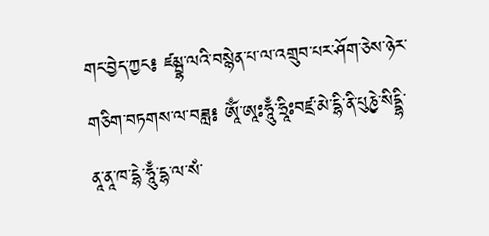གང་བྱེད་ཀྱང༔ ཛམྦྷ་ལའི་བསྙེན་པ་ལ་འགྲུབ་པར་ཤོག་ཅེས་ཉེར་གཅིག་བཏགས་ལ་བཟླ༔ ཨཱོྃ་ཨཱཿཧཱུྃ་ཧྲཱིཿབཛྲ་མེ་དྷི་ནི་པུཎྱེ་སིདྡྷི་ནཱ་ནཱ་ཁ་དྷེ་ཧཱུྃ་དྷ་ལ་སཾ་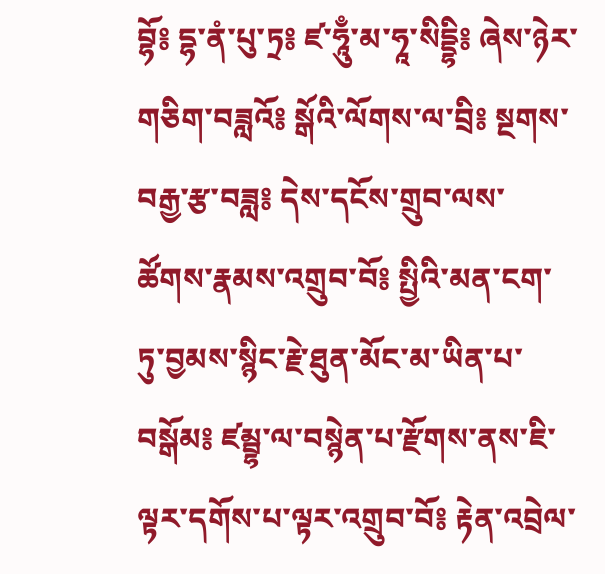བྷོ༔ དྷ་ནཾ་པུ་ཏྲ༔ ཛ་ཧཱུྃ་མ་ཧཱ་སིདྡྷི༔ ཞེས་ཉེར་གཅིག་བཟླའོ༔ སྒོའི་ལོགས་ལ་བྲི༔ སྔགས་བརྒྱ་རྩ་བཟླ༔ དེས་དངོས་གྲུབ་ལས་ཚོགས་རྣམས་འགྲུབ་བོ༔ སྤྱིའི་མན་ངག་ཏུ་བྱམས་སྙིང་རྗེ་ཐུན་མོང་མ་ཡིན་པ་བསྒོམ༔ ཛམྦྷ་ལ་བསྙེན་པ་རྫོགས་ནས་ཇི་ལྟར་དགོས་པ་ལྟར་འགྲུབ་བོ༔ རྟེན་འབྲེལ་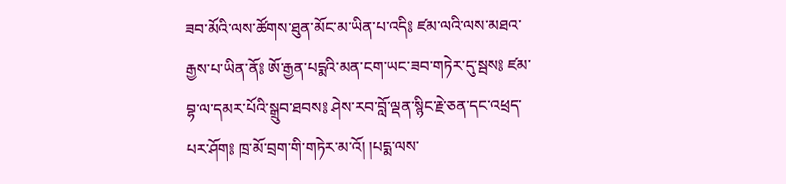ཟབ་མོའི་ལས་ཚོགས་ཐུན་མོང་མ་ཡིན་པ་འདི༔ ཛམ་ལའི་ལས་མཐའ་རྒྱས་པ་ཡིན་ནོ༔ ཨོ་རྒྱན་པདྨའི་མན་ངག་ཡང་ཟབ་གཏེར་དུ་སྦས༔ ཛམ་བྷ་ལ་དམར་པོའི་སྒྲུབ་ཐབས༔ ཤེས་རབ་བློ་ལྡན་སྙིང་རྗེ་ཅན་དང་འཕྲད་པར་ཤོག༔ ཁྲ་མོ་བྲག་གི་གཏེར་མ་འོ། །པདྨ་ལས་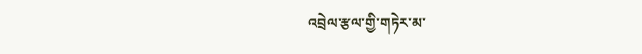འབྲེལ་རྩལ་གྱི་གཏེར་མ་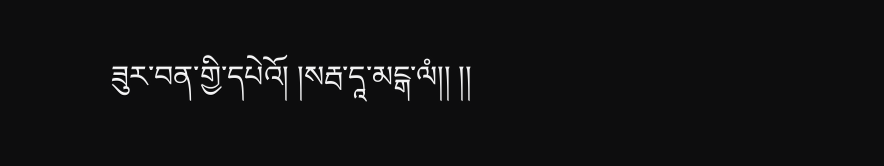ཟུར་བན་གྱི་དཔེའོ། །སརྦ་དཱ་མངྒ་ལཾ།། །།